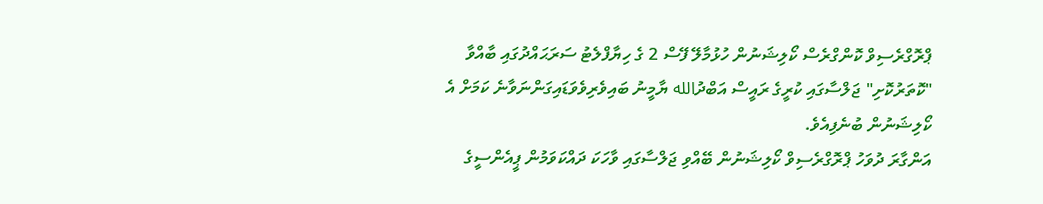ޕްރޮގްރެސިވް ކޮންގްރެސް ކޯލިޝަނުން ހުޅުމާލޭ ފޭސް 2 ގެ ހިޔާފްލެޓު ސަރަޙައްދުގައި ބާއްވާ "ކޮތަރުކޮށި" ޖަލްސާގައި ކުރީގެ ރައީސް އަބްދުالله ޔާމީނު ބައިވެރިވެވަޑައިގަންނަވާނެ ކަމަށް އެ ކޯލިޝަނުން ބުނެފިއެވެ.
އަންގާރަ ދުވަހު ޕްރޮގްރެސިވް ކޯލިޝަނުން ބޭއްވި ޖަލްސާގައި ވާހަކަ ދައްކަވަމުން ޕީއެންސީގެ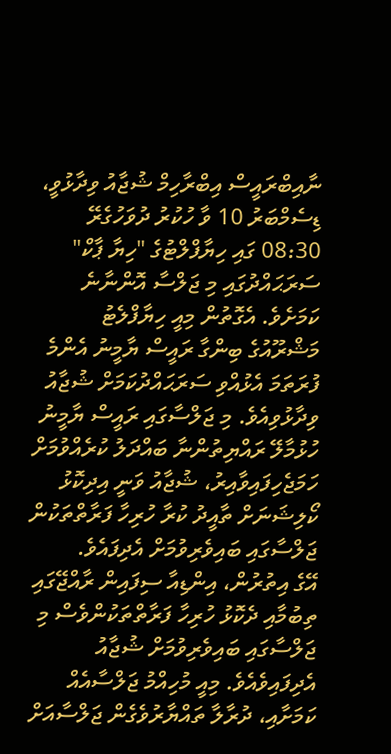ނާއިބްރައީސް އިބްރާހިމް ޝުޖާއު ވިދާޅުވީ، ޑިސެމްބަރު 10 ވާ ހުކުރު ދުވަހުގެރޭ 08:30 ގައި ހިޔާފްލްޓުގެ "ހިޔާ ޕާކް" ސަރަޙައްދުގައި މި ޖަލްސާ އޮންނާނެ ކަމަށެވެ. އެގޮތުން މިއީ ހިޔާފްލެޓު މަޝްރޫއުގެ ބިންގާ ރައީސް ޔާމީނު އެންމެ ފުރަތަމަ އެޅުއްވި ސަރަޙައްދުކަމަށް ޝުޖާއު ވިދާޅުވިއެވެ. މި ޖަލްސާގައި ރައީސް ޔާމީނު ހުޅުމާލޭ ރައްޔިތުންނާ ބައްދަލު ކުރެއްވުމަށް ހަމަޖެހިފައިވާއިރު، ޝުޖާއު ވަނީ އިދިކޮޅު ކޯލިޝަނަށް ތާއީދު ކުރާ ހުރިހާ ފަރާތްތަކުން ޖަލްސާގައި ބައިވެރިވުމަށް އެދިފައެވެ.
އޭގެ އިތުރުން، އިންޑިއާ ސިފައިން ރާއްޖޭގައި ތިބުމާއި ދެކޮޅު ހުރިހާ ފަރާތްތަކުންވެސް މި ޖަލްސާގައި ބައިވެރިވުމަށް ޝުޖާއު އެދިފައިވެއެވެ. މިއީ މުހިއްމު ޖަލްސާއެއް ކަމަށާއި، ދުރާލާ ތައްޔާރުވެގެން ޖަލްސާއަށް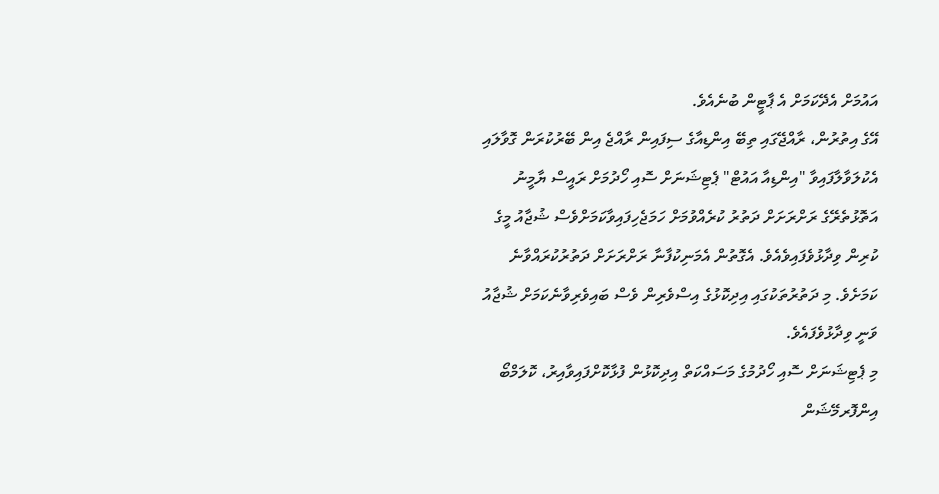އައުމަށް އެދޭކަމަށް އެ ޕާޓީން ބުނެއެވެ.
އޭގެ އިތުރުން، ރާއްޖޭގައި ތިބޭ އިންޑިއާގެ ސިފައިން ރާއްޖެ އިން ބޭރުކުރަން ގޮވާލައި އެކުލަވާލާފައިވާ "އިންޑިއާ އައުޓް" ޕެޓިޝަނަށް ސޮއި ހޯދުމަށް ރައީސް ޔާމީނު އަތޮޅުތެރޭގެ ރަށްރަށަށް ދަތުރު ކުރެއްވުމަށް ހަމަޖެހިފައިވާކަމަށްވެސް ޝުޖާއު މީގެ ކުރިން ވިދާޅުވެފައިވެއެވެ. އެގޮތުން އެމަނިކުފާނާ ރަށްރަށަށް ދަތުރުކުރައްވާނެ ކަމަށެވެ. މި ދަތުރުތަކުގައި އިދިކޮޅުގެ އިސްވެރިން ވެސް ބައިވެރިވާނެކަމަށް ޝުޖާއު ވަނީ ވިދާޅުވެފައެވެ.
މި ޕެޓިޝަނަށް ސޮއި ހޯދުމުގެ މަސައްކަތް އިދިކޮޅުން ފުޅާކޮށްފައިވާއިރު، ކޮލަމްބޯ އިންފޮރމޭޝަން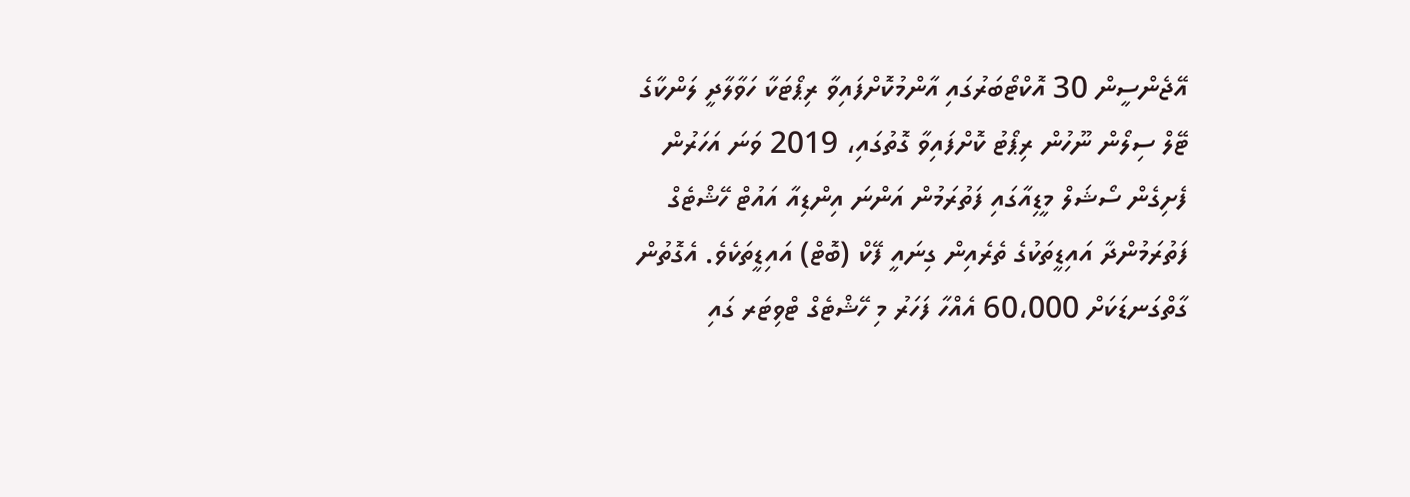އޭޖެންސީން 30 އޮކްޓޯބަރުގައި އާންމުކޮށްފައިވާ ރިޕޯޓަކާ ހަވާލާދީ ލަންކާގެ ޓޭލް ސިލޯން ނޫހުން ރިޕޯޓު ކޮށްފައިވާ ގޮތުގައި، 2019 ވަނަ އަހަރުން ފެށިގެން ސޯޝަލް މީޑިއާގައި ފަތުރަމުން އަންނަ އިންޑިއާ އައުޓް ހޭޝްޓެގް ފަތުރަމުންދާ އައިޑީތަކުގެ ތެރެއިން ގިނައީ ފޭކް (ބޮޓް) އައިޑީތަކެވެ. އެގޮތުން ގާތްގަނޑަކަށް 60،000 އެއްހާ ފަހަރު މި ހޭޝްޓެގް ޓްވިޓަރ ގައި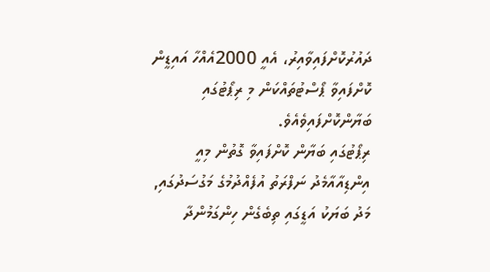ދައުރުކޮށްފައިވާއިރު، އެއީ 2000އެއްހާ އައިޑީން ކޮށްފައިވާ ޕޯސްޓުތައްކަން މި ރިޕޯޓުގައި ބަޔާންކޮށްފައިވެއެވެ.
ރިޕޯޓުގައި ބަޔާން ކޮށްފައިވާ ގޮތުން މިއީ އިންޑިއާއާމެދު ނަފްރަތު އުފެއްދުމުގެ މަގުސަދުގައި, މަދު ބަޔަކު އަޑީގައި ތިބެގެން ހިންގަމުންދާ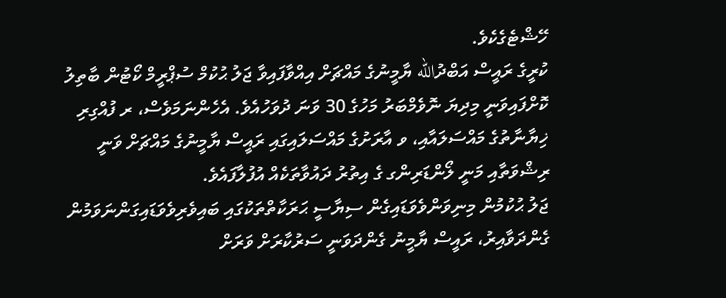ހޭޝްޓެގެކެވެ.
ކުރީގެ ރައީސް އަބްދުالله ޔާމީނުގެ މައްޗަށް އިއްވާފައިވާ ޖަލު ޙުކުމް ސުޕްރީމް ކޯޓުން ބާތިލު ކޮށްފައިވަނީ މިދިޔަ ނޮވެމްބަރު މަހުގެ 30 ވަނަ ދުވަހުއެވެ. އެހެންނަމަވެސް، ރ ފުއްގިރި ޚިޔާނާތުގެ މައްސަލައާއި، ވ އާރަށުގެ މައްސަލައިގައި ރައީސް ޔާމީނުގެ މައްޗަށް ވަނީ ރިޝްވަތާއި މަނީ ލޯންޑަރިންގ ގެ އިތުރު ދައުވާތަކެއް އުފުލާފައެވެ.
ޖަލު ޙުކުމުން މިނިވަންވެވަޑައިގެން ސިޔާސީ ޙަރަކާތްތަކުގައި ބައިވެރިވެވަޑައިގަންނަވަމުން ގެންދަވާއިރު، ރައީސް ޔާމީނު ގެންދަވަނީ ސަރުކާރަށް ވަރަށް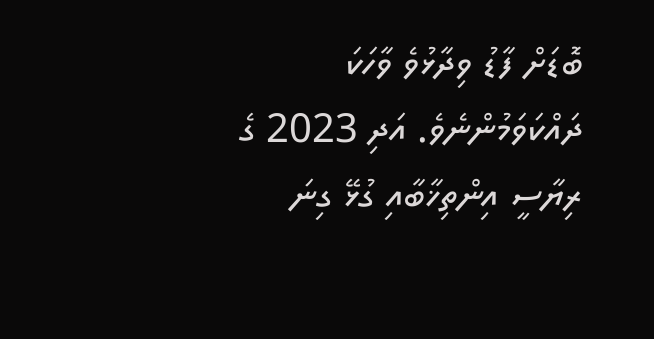ބޮޑަށް ފާޑު ވިދާޅުވެ ވާހަކަ ދައްކަވަމުންނެވެ. އަދި 2023 ގެ ރިޔާސީ އިންތިޚާބާއި ގުޅޭ ގިނަ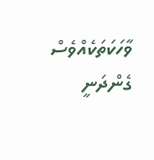ވާހަކަތަކެއްވެސް ގެންދަނީ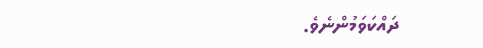ދައްކަވަމުންނެވެ.